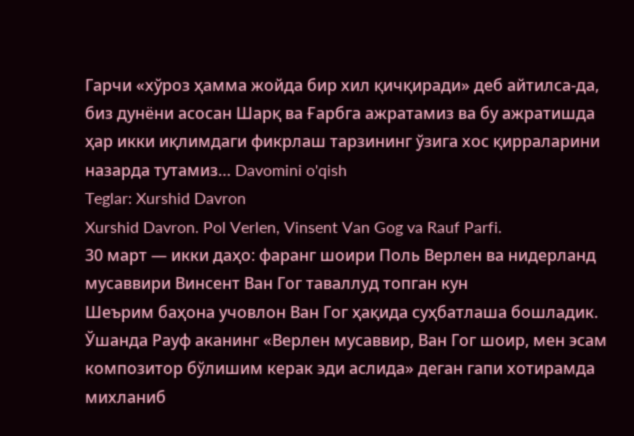Гарчи «хўроз ҳамма жойда бир хил қичқиради» деб айтилса-да, биз дунёни асосан Шарқ ва Ғарбга ажратамиз ва бу ажратишда ҳар икки иқлимдаги фикрлаш тарзининг ўзига хос қирраларини назарда тутамиз… Davomini o'qish
Teglar: Xurshid Davron
Xurshid Davron. Pol Verlen, Vinsent Van Gog va Rauf Parfi.
30 март — икки даҳо: фаранг шоири Поль Верлен ва нидерланд мусаввири Винсент Ван Гог таваллуд топган кун
Шеърим баҳона учовлон Ван Гог ҳақида суҳбатлаша бошладик. Ўшанда Рауф аканинг «Верлен мусаввир, Ван Гог шоир, мен эсам композитор бўлишим керак эди аслида» деган гапи хотирамда михланиб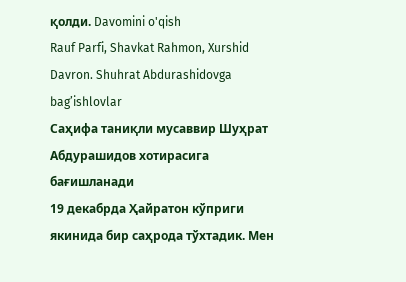қолди. Davomini o'qish
Rauf Parfi, Shavkat Rahmon, Xurshid Davron. Shuhrat Abdurashidovga bag’ishlovlar
Саҳифа таниқли мусаввир Шуҳрат Абдурашидов хотирасига бағишланади
19 декабрда Ҳайратон кўприги якинида бир саҳрода тўхтадик. Мен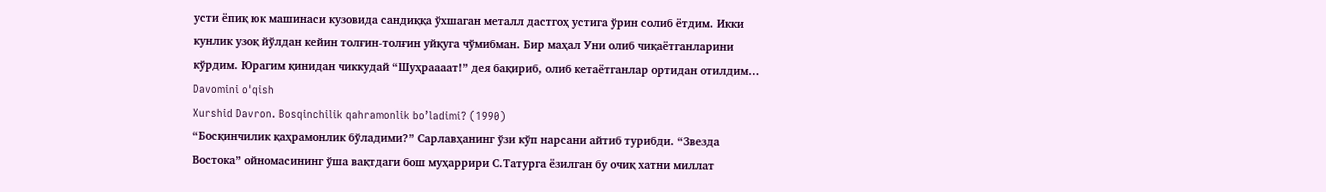усти ёпиқ юк машинаси кузовида сандиққа ўхшаган металл дастгоҳ устига ўрин солиб ётдим. Икки кунлик узоқ йўлдан кейин толғин-толғин уйқуга чўмибман. Бир маҳал Уни олиб чиқаётганларини кўрдим. Юрагим қинидан чиккудай “Шуҳраааат!” дея бақириб, олиб кетаётганлар ортидан отилдим… Davomini o'qish
Xurshid Davron. Bosqinchilik qahramonlik bo’ladimi? (1990)
“Босқинчилик қаҳрамонлик бўладими?” Сарлавҳанинг ўзи кўп нарсани айтиб турибди. “Звезда Востока” ойномасининг ўша вақтдаги бош муҳаррири С.Татурга ёзилган бу очиқ хатни миллат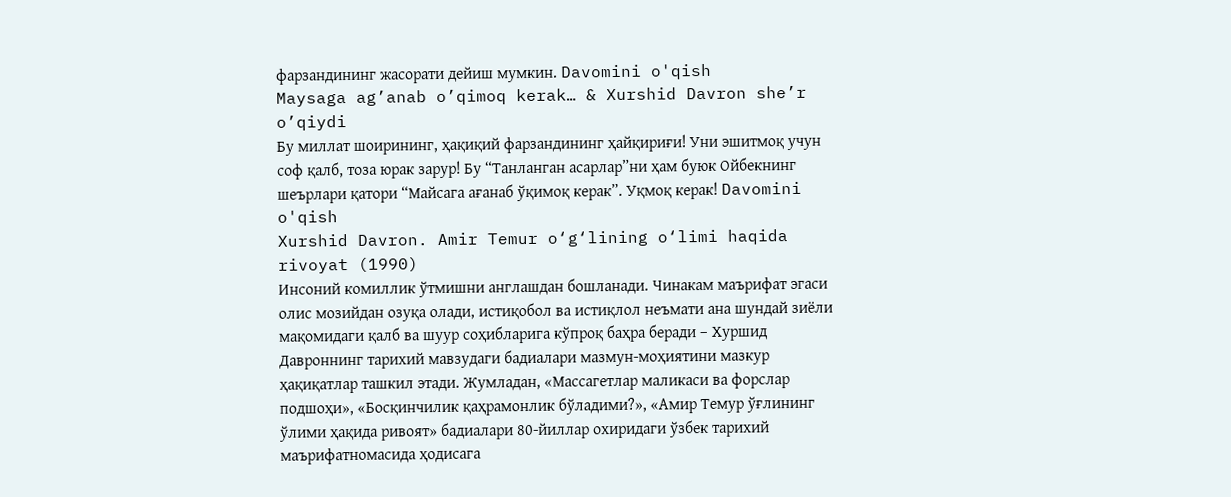фарзандининг жасорати дейиш мумкин. Davomini o'qish
Maysaga ag’anab o’qimoq kerak… & Xurshid Davron she’r o’qiydi
Бу миллат шоирининг, ҳақиқий фарзандининг ҳайқириғи! Уни эшитмоқ учун соф қалб, тоза юрак зарур! Бу “Танланган асарлар”ни ҳам буюк Ойбекнинг шеърлари қатори “Майсага ағанаб ўқимоқ керак”. Уқмоқ керак! Davomini o'qish
Xurshid Davron. Amir Temur o‘g‘lining o‘limi haqida rivoyat (1990)
Инсоний комиллик ўтмишни англашдан бошланади. Чинакам маърифат эгаси олис мозийдан озуқа олади, истиқобол ва истиқлол неъмати ана шундай зиёли мақомидаги қалб ва шуур соҳибларига кўпроқ баҳра беради – Хуршид Давроннинг тарихий мавзудаги бадиалари мазмун-моҳиятини мазкур ҳақиқатлар ташкил этади. Жумладан, «Массагетлар маликаси ва форслар подшоҳи», «Босқинчилик қаҳрамонлик бўладими?», «Амир Темур ўғлининг ўлими ҳақида ривоят» бадиалари 80-йиллар охиридаги ўзбек тарихий маърифатномасида ҳодисага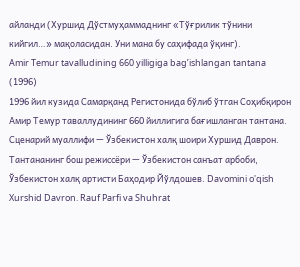айланди (Хуршид Дўстмуҳаммаднинг «Тўғрилик тўнини кийгил…» мақоласидан. Уни мана бу саҳифада ўқинг).
Amir Temur tavalludining 660 yilligiga bag’ishlangan tantana (1996)
1996 йил кузида Самарқанд Регистонида бўлиб ўтган Соҳибқирон Амир Темур таваллудининг 660 йиллигига бағишланган тантана.
Сценарий муаллифи — Ўзбекистон халқ шоири Хуршид Даврон. Тантананинг бош режиссёри — Ўзбекистон санъат арбоби, Ўзбекистон халқ артисти Баҳодир Йўлдошев. Davomini o'qish
Xurshid Davron. Rauf Parfi va Shuhrat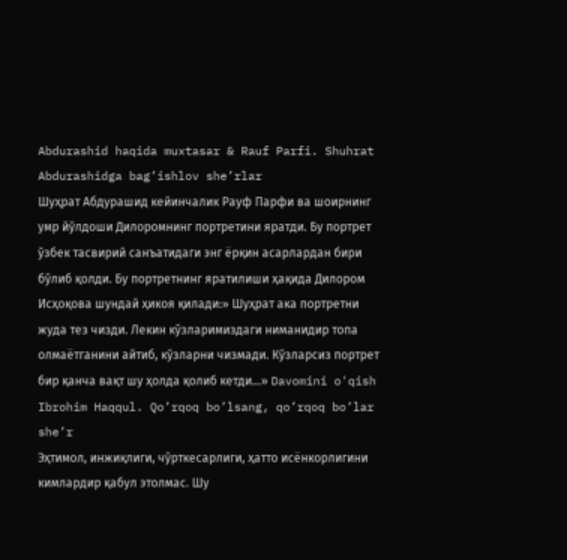Abdurashid haqida muxtasar & Rauf Parfi. Shuhrat Abdurashidga bag’ishlov she’rlar
Шуҳрат Абдурашид кейинчалик Рауф Парфи ва шоирнинг умр йўлдоши Дилоромнинг портретини яратди. Бу портрет ўзбек тасвирий санъатидаги энг ёрқин асарлардан бири бўлиб қолди. Бу портретнинг яратилиши ҳақида Дилором Исҳоқова шундай ҳикоя қилади:» Шуҳрат ака портретни жуда тез чизди. Лекин кўзларимиздаги ниманидир топа олмаётганини айтиб, кўзларни чизмади. Кўзларсиз портрет бир қанча вақт шу ҳолда қолиб кетди…» Davomini o'qish
Ibrohim Haqqul. Qo’rqoq bo’lsang, qo’rqoq bo’lar she’r
Эҳтимол, инжиқлиги, чўрткесарлиги, ҳатто исёнкорлигини кимлардир қабул этолмас. Шу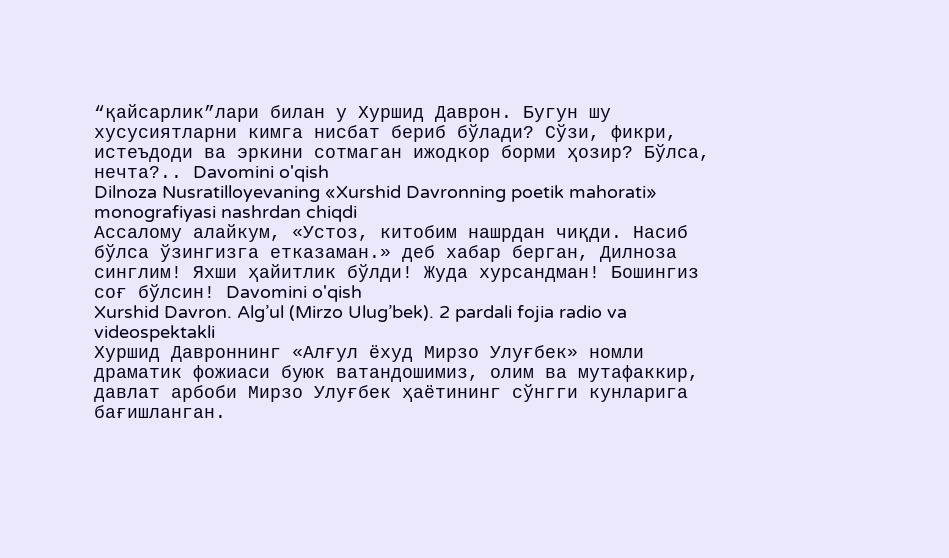“қайсарлик”лари билан у Хуршид Даврон. Бугун шу хусусиятларни кимга нисбат бериб бўлади? Сўзи, фикри, истеъдоди ва эркини сотмаган ижодкор борми ҳозир? Бўлса, нечта?.. Davomini o'qish
Dilnoza Nusratilloyevaning «Xurshid Davronning poetik mahorati» monografiyasi nashrdan chiqdi
Ассалому алайкум, «Устоз, китобим нашрдан чиқди. Насиб бўлса ўзингизга етказаман.» деб хабар берган, Дилноза синглим! Яхши ҳайитлик бўлди! Жуда хурсандман! Бошингиз соғ бўлсин! Davomini o'qish
Xurshid Davron. Alg’ul (Mirzo Ulug’bek). 2 pardali fojia radio va videospektakli
Хуршид Давроннинг «Алғул ёхуд Мирзо Улуғбек» номли драматик фожиаси буюк ватандошимиз, олим ва мутафаккир, давлат арбоби Мирзо Улуғбек ҳаётининг сўнгги кунларига бағишланган.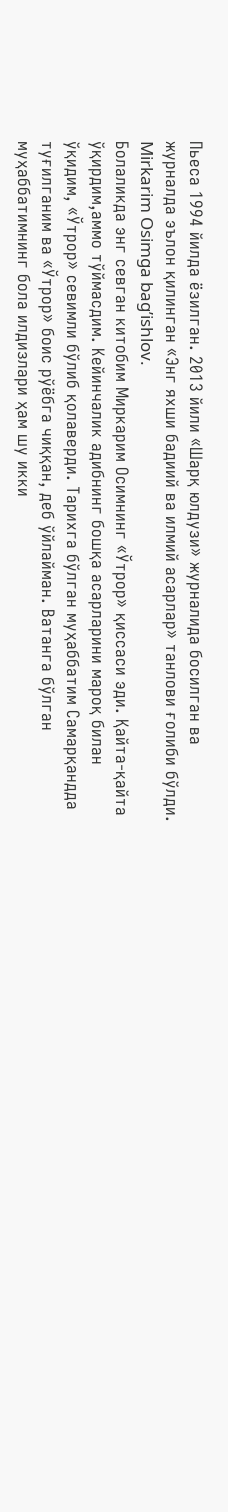Пьеса 1994 йилда ёзилган. 2013 йили «Шарқ юлдузи» журналида босилган ва журналда эълон қилинган «Энг яхши бадиий ва илмий асарлар» танлови ғолиби бўлди.
Mirkarim Osimga bag’ishlov.
Болаликда энг севган китобим Миркарим Осимнинг «Ўтрор» қиссаси эди. Қайта-қайта ўқирдим,аммо тўймасдим. Кейинчалик адибнинг бошқа асарларини мароқ билан ўқидим, «Ўтрор» севимли бўлиб қолаверди. Тарихга бўлган муҳаббатим Самарқандда туғилганим ва «Ўтрор» боис рўёбга чиққан, деб ўйлайман. Ватанга бўлган муҳаббатимнинг бола илдизлари ҳам шу икки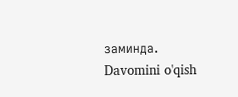заминда. Davomini o'qish